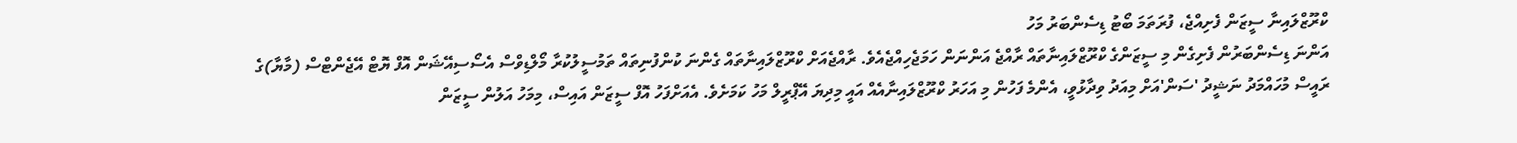ކްރޫޒްލައިނާ ސީޒަން ފެށިއްޖެ، ފުރަތަމަ ބޯޓު ޑިސެންބަރު މަހު
އަންނަ ޑިސެންބަރުން ފެށިގެން މި ސީޒަންގެ ކްރޫޒްލައިނާތައް ރާއްޖެ އަންނަން ހަމަޖެހިއްޖެއެވެ. ރާއްޖެއަށް ކްރޫޒްލައިނާތައް ގެންނަ ކުންފުނިތައް ތަމުސީލުކުރާ މޯލްޑިވްސް އެސޯސިއޭޝަން އޮފް ޔޮޓް އޭޖެންޓްސް (މާޔާ)ގެ ރައީސް މުހައްމަދު ނަޝީދު 'ސަން'އަށް މިއަދު ވިދާޅުވީ، އެންމެ ފަހުން މި އަހަރު ކްރޫޒްލައިނާއެއް އައީ މިދިޔަ އޭޕްރީލް މަހު ކަމަށެވެ. އެއަށްފަހު އޮފް ސީޒަން އައިސް، މިމަހު އަލުން ސީޒަން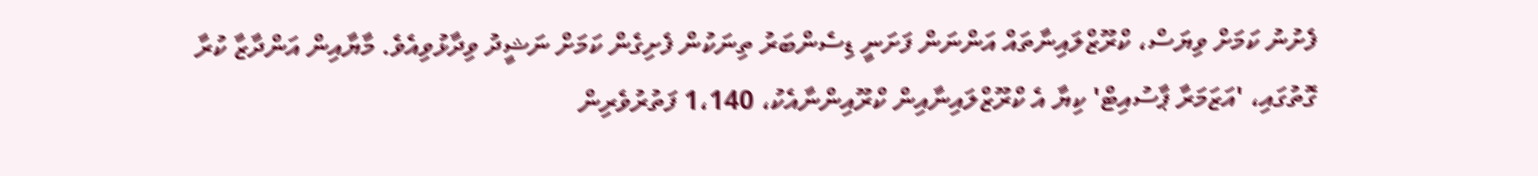ފެށުނު ކަމަށް ވިޔަސް، ކްރޫޒްލައިނާތައް އަންނަން ފަށަނީ ޑިސެންބަރު ތިނަކުން ފެށިގެން ކަމަށް ނަޝީދު ވިދާޅުވިއެވެ. މާޔާއިން އަންދާޒާ ކުރާ ގޮތުގައި، 'އަޒަމަރާ ޕާސުއިޓް' ކިޔާ އެ ކްރޫޒްލައިނާއިން ކްރޫއިންނާއެކު، 1،140 ފަތުރުވެރިން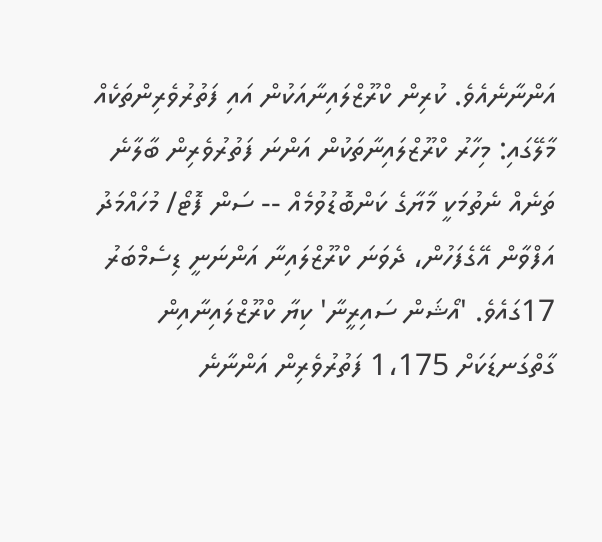އަންނާނެއެވެ. ކުރިން ކްރޫޒްލައިނާއަކުން އައި ފަތުރުވެރިންތަކެއް މާލޭގައި: މިހާރު ކްރޫޒްލައިނާތަކުން އަންނަ ފަތުރުވެރިން ބާލާނެ ތަނެއް ނެތުމަކީ މާޔާގެ ކަންބޮޑުވުމެއް -- ސަން ފޮޓޯ/ މުހައްމަދު އަފްވާން އޭގެފަހުން، ދެވަނަ ކްރޫޒްލައިނާ އަންނަނީ ޑިސެމްބަރު 17ގައެވެ. 'އޯޝަން ސައިރީނާ' ކިޔާ ކްރޫޒްލައިނާއިން ގާތްގަނޑަކަށް 1،175 ފަތުރުވެރިން އަންނާނެ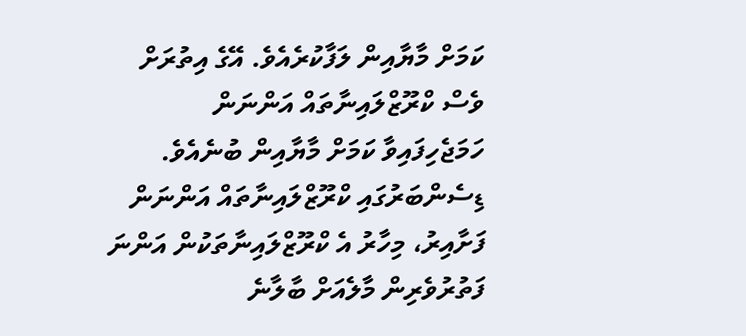ކަމަށް މާޔާއިން ލަފާކުރެއެވެ. އޭގެ އިތުރަށް ވެސް ކްރޫޒްލައިނާތައް އަންނަން ހަމަޖެހިފައިވާ ކަމަށް މާޔާއިން ބުނެއެވެ. ޑިސެންބަރުގައި ކްރޫޒްލައިނާތައް އަންނަން ފަށާއިރު، މިހާރު އެ ކްރޫޒްލައިނާތަކުން އަންނަ ފަތުރުވެރިން މާލެއަށް ބާލާނެ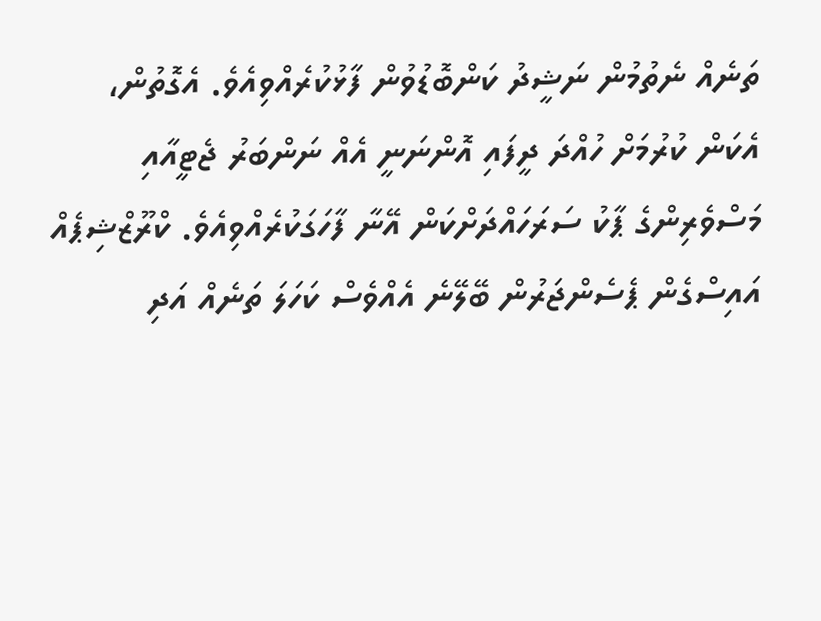ތަނެއް ނެތުމުން ނަޝީދު ކަންބޮޑުވުން ފާޅުކުރެއްވިއެވެ. އެގޮތުން، އެކަން ކުރުމަށް ހުއްދަ ދީފައި އޮންނަނީ އެއް ނަންބަރު ޖެޓީއާއި މަސްވެރިންގެ ޕާކު ސަރަހައްދަށްކަން އޭނާ ފާހަގަކުރެއްވިއެވެ. ކްރޫޒްޝިޕެއް އައިސްގެން ޕެސެންޖަރުން ބޭލޭނެ އެއްވެސް ކަހަލަ ތަނެއް އަދި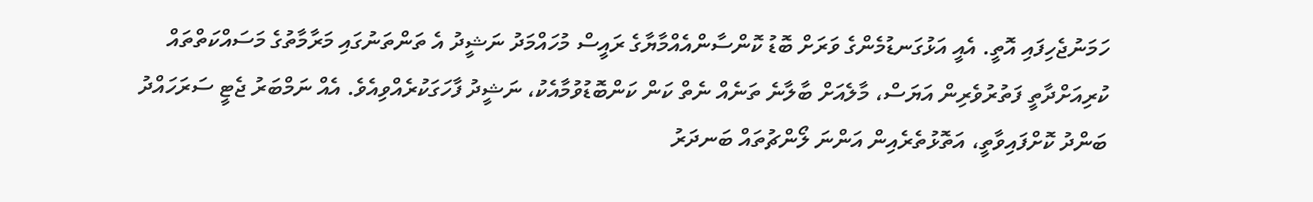ހަމަނުޖެހިފައި އޮތީ. އެއީ އަޅުގަނޑުމެންގެ ވަރަށް ބޮޑު ކޮންސާންއެއްމާޔާގެ ރައީސް މުހައްމަދު ނަޝީދު އެ ތަންތަނުގައި މަރާމާތުގެ މަސައްކަތްތައް ކުރިއަށްދާތީ ފަތުރުވެރިން އަޔަސް، މާލެއަށް ބާލާނެ ތަނެއް ނެތް ކަން ކަންބޮޑުވުމާއެކު، ނަޝީދު ފާހަގަކުރެއްވިއެވެ. އެއް ނަމްބަރު ޖެޓީ ސަރަހައްދު ބަންދު ކޮށްފައިވާތީ، އަތޮޅުތެރެއިން އަންނަ ލޯންޗުތައް ބަނދަރު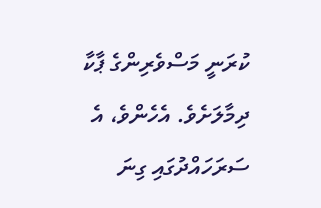ކުރަނީ މަސްވެރިންގެ ޕާކާ ދިމާލަށެވެ. އެހެންވެ، އެ ސަރަހައްދުގައި ގިނަ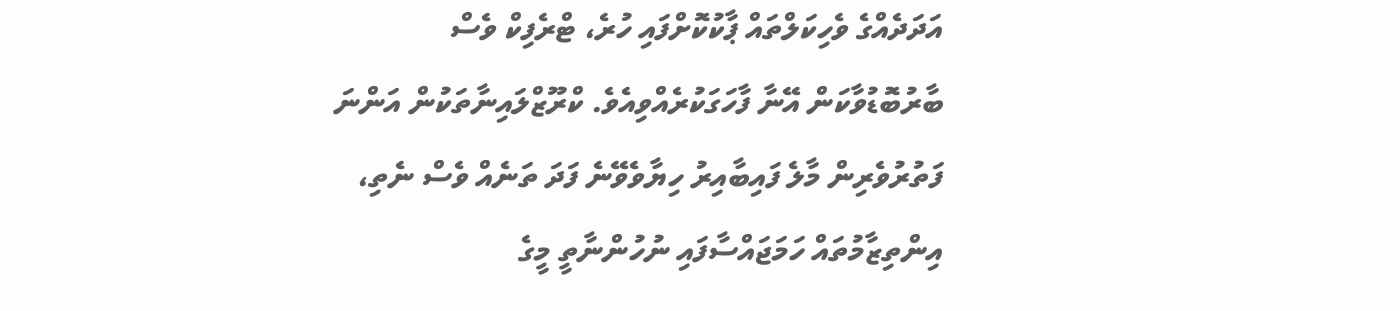އަދަދެއްގެ ވެހިކަލްތައް ޕާކުކޮށްފައި ހުރެ، ޓްރެފިކް ވެސް ބާރުބޮޑުވާކަން އޭނާ ފާހަގަކުރެއްވިއެވެ. ކްރޫޒްލައިނާތަކުން އަންނަ ފަތުރުވެރިން މާލެ ފައިބާއިރު ހިޔާވެވޭނެ ފަދަ ތަނެއް ވެސް ނެތި، އިންތިޒާމުތައް ހަމަޖައްސާފައި ނުހުންނާތީ މީގެ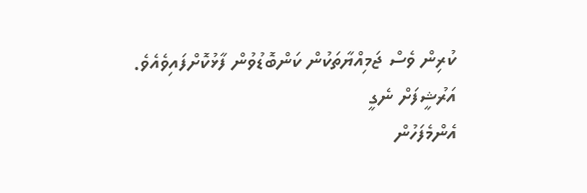ކުރިން ވެސް ޖަމިއްޔާތަކުން ކަންބޮޑުވުން ފާޅުކޮށްފައިވެއެވެ.
އަރުޝީފަށް ނެގީ
އެންމެފަހުން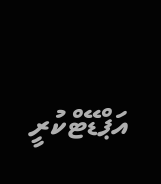އަޕްޑޭޓްކުރީ